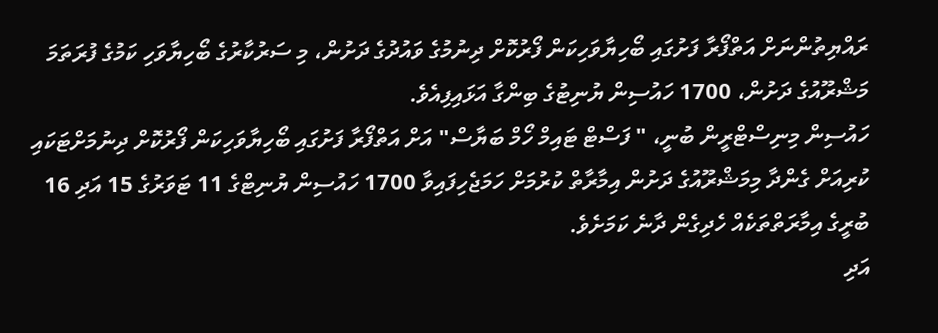ރައްޔިތުންނަށް އަތްފޯރާ ފަށުގައި ބޯހިޔާވަހިކަން ފޯރުކޮށް ދިނުމުގެ ވައުދުގެ ދަށުން، މި ސަރުކާރުގެ ބޯހިޔާވަހި ކަމުގެ ފުރަތަމަ މަޝްރޫއުގެ ދަށުން، 1700 ހައުސިން ޔުނިޓުގެ ބިންގާ އަޅައިފިއެވެ.
ހައުސިން މިނިސްޓްރީން ބުނީ، " ފަސްޓް ޓައިމް ހޯމް ބަޔާސް" އަށް އަތްފޯރާ ފަށުގައި ބޯހިޔާވަހިކަން ފޯރުކޮށް ދިނުމަށްޓަކައި ކުރިއަށް ގެންދާ މިމަޝްރޫއުގެ ދަށުން އިމާރާތް ކުރުމަށް ހަމަޖެހިފައިވާ 1700 ހައުސިން ޔުނިޓްގެ 11 ޓަވަރުގެ 15 އަދި 16 ބުރީގެ އިމާރަތްތަކެއް ހެދިގެން ދާނެ ކަމަށެވެ.
އަދި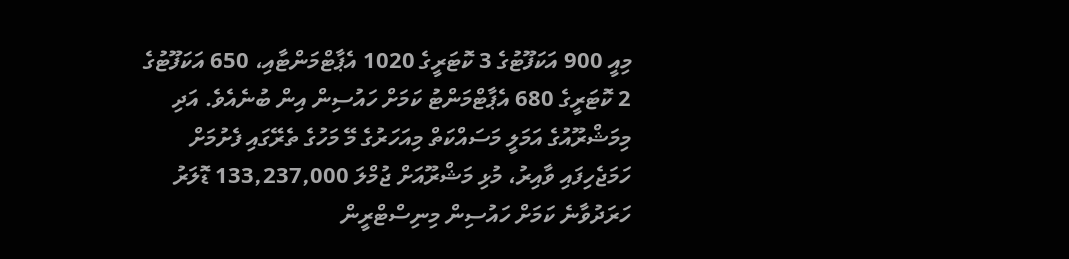މިއީ 900 އަކަފޫޓުގެ 3 ކޮޓަރީގެ 1020 އެޕާޓްމަންޓާއި، 650 އަކަފޫޓުގެ 2 ކޮޓަރީގެ 680 އެޕާޓްމަންޓު ކަމަށް ހައުސިން އިން ބުނެއެވެ. އަދި މިމަޝްރޫއުގެ އަމަލީ މަސައްކަތް މިއަހަރުގެ މޭ މަހުގެ ތެރޭގައި ފެށުމަށް ހަމަޖެހިފައި ވާއިރު، މުޅި މަޝްރޫއަށް ޖުމްލަ 133,237,000 ޑޮލަރު ހަރަދުވާނެ ކަމަށް ހައުސިން މިނިސްޓްރީން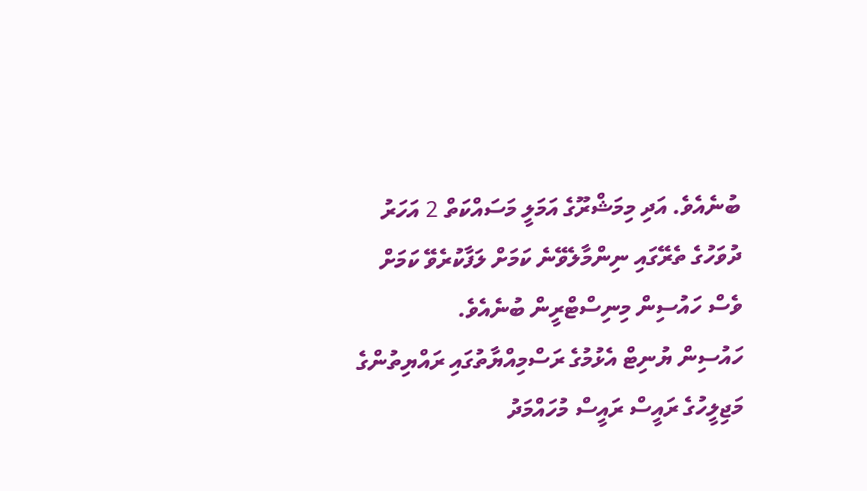ބުނެއެވެ. އަދި މިމަޝްރޫގެ އަމަލީ މަސައްކަތް 2 އަހަރު ދުވަހުގެ ތެރޭގައި ނިންމާލެވޭނެ ކަމަށް ލަފާކުރެވޭ ކަމަށް ވެސް ހައުސިން މިނިސްޓްރީން ބުނެއެވެ.
ހައުސިން ޔުނިޓް އެޅުމުގެ ރަސްމިއްޔާތުގައި ރައްޔިތުންގެ މަޖިލީހުގެ ރައީސް ރައީސް މުހައްމަދު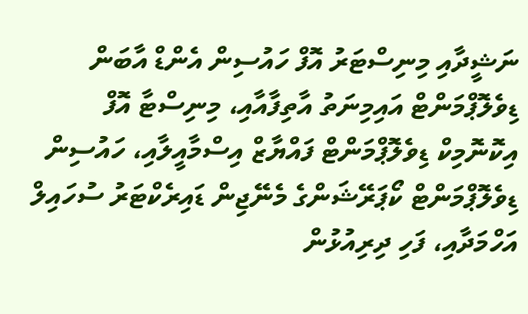ނަޝީދާއި މިނިސްޓަރު އޮފް ހައުސިން އެންޑް އާބަން ޑިވެލޮޕްމަންޓް އައިމިނަތު އާތިފާއާއި، މިނިސްޓާ އޮފް އިކޮނޮމިކް ޑިވެލޮޕްމަންޓް ފައްޔާޒް އިސްމާއީލާއި، ހައުސިން ޑިވެލޮޕްމަންޓް ކޯޕަރޭޝަންގެ މެނޭޖިން ޑައިރެކްޓަރު ސުހައިލް އަހްމަދާއި، ފަހި ދިރިއުޅުން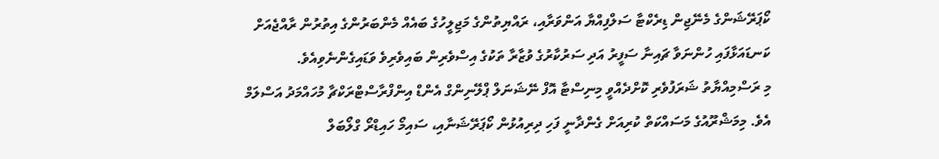ކޯޕަރޭޝަންގެ މެނޭޖިން ޑިރެކްޓާ ސަލްފިއްޔާ އަންވަރާއި، ރައްޔިތުންގެ މަޖިލީހުގެ ބައެއް މެންބަރުންގެ އިތުރުން ރާއްޖެއަށް ކަނޑައަޅާފައި ހުންނަވާ ޗައިނާ ސަފީރު އަދި ސަރުކާރުގެ ވުޒާރާ ތަކުގެ އިސްވެރިން ބައިވެރިވެ ވަޑައިގެންނެވިއެވެ.
މި ރަސްމިއްޔާތު ޝަރަފުވެރި ކޮށްދެއްވީ މިނިސްޓާ އޮފް ނޭޝަނަލް ޕްލޭނިންގް އެންޑް އިންފްރާސްޓްރަކްޗާ މުހައްމަދު އަސްލަމް އެވެ. މިމަޝްރޫއުގެ މަސައްކަތް ކުރިއަށް ގެންދާނީ ފަހި ދިރިއުޅުން ކޯޕަރޭޝަނާއި، ސައިމޯ ހައިޑްރޯ ގްލޯބަލް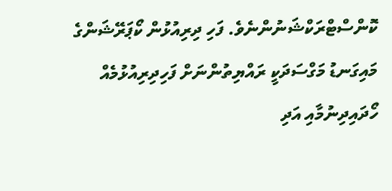ކޮންސްޓްރަކްޝަނުންނެވެ. ފަހި ދިރިއުޅުން ކޯޕަރޭޝަންގެ މައިގަނޑު މަގްސަދަކީ ރައްޔިތުންނަށް ފަހިދިރިއުޅުމެއް ހޯދައިދިނުމާއި އަދި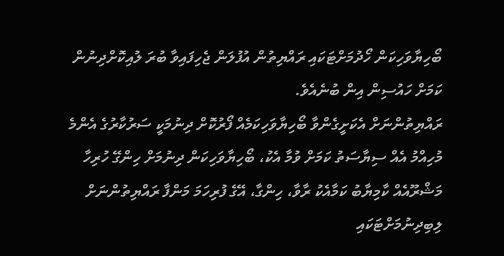ބޯހިޔާވަހިކަން ހޯދުމަށްޓަކައި ރައްޔިތުން އުފުލަން ޖެހިފައިވާ ބުރަ ލުއިކޮށްދިނުން ކަމަށް ހައުސިން އިން ބުނެއެވެ.
ރައްޔިތުންނަށް އެކަށީގެންވާ ބޯހިޔާވަހިކަމެއް ފޯރުކޮށް ދިނުމަކީ ސަރުކާރުގެ އެންމެ މުހިއްމު އެއް ސިޔާސަތު ކަމަށް ވުމާ އެކު، ބޯހިޔާވަހިކަން ދިނުމަށް ހިންގޭ ހުރިހާ މަޝްރޫއެއް ކާމިޔާބު ކަމާއެކު ރާވާ، ހިންގާ، އޭގެ ފުރިހަމަ މަންފާ ރައްޔިތުންނަށް ލިބިދިނުމަށްޓަކައި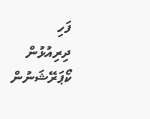ފަހި ދިރިއުޅުން ކޯޕަރޭޝަނުން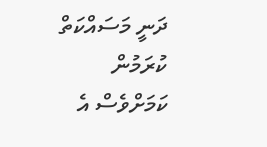ދަނީ މަސައްކަތް ކުރަމުން ކަމަށްވެސް އެ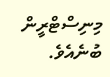މިނިސްޓްރީން ބުނެއެވެ.